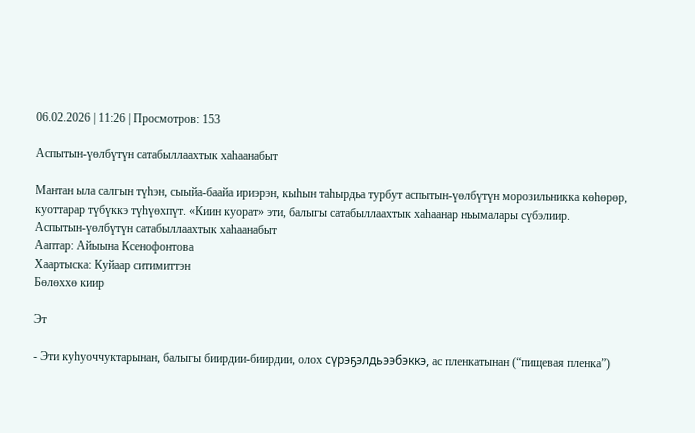06.02.2026 | 11:26 | Просмотров: 153

Аспытын-үөлбүтүн сатабыллаахтык хаһаанабыт

Мантан ыла салгын түһэн, сыыйа-баайа ириэрэн, кыһын таһырдьа турбут аспытын-үөлбүтүн морозильникка көһөрөр, куоттарар түбүккэ түһүөхпүт. «Киин куорат» эти, балыгы сатабыллаахтык хаһаанар ньымалары сүбэлиир.
Аспытын-үөлбүтүн сатабыллаахтык хаһаанабыт
Ааптар: Айыына Ксенофонтова
Хаартыска: Куйаар ситимиттэн
Бөлөххө киир

Эт

- Эти куһуоччуктарынан, балыгы биирдии-биирдии, олох сүрэҕэлдьээбэккэ, ас пленкатынан (“пищевая пленка”)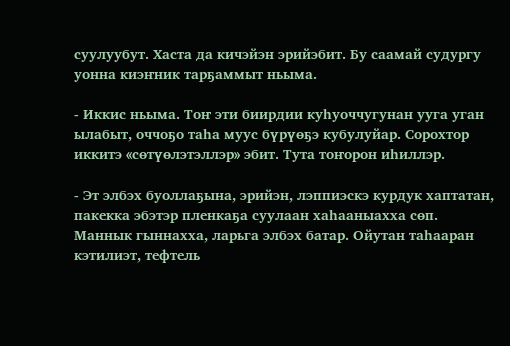суулуубут. Хаста да кичэйэн эрийэбит. Бу саамай судургу уонна киэҥник тарҕаммыт ньыма.

- Иккис ньыма. Тоҥ эти биирдии куһуоччугунан ууга уган ылабыт, оччоҕо таһа муус бүрүөҕэ кубулуйар. Сорохтор иккитэ «сөтүөлэтэллэр» эбит. Тута тоҥорон иһиллэр.

- Эт элбэх буоллаҕына, эрийэн, лэппиэскэ курдук хаптатан, пакекка эбэтэр пленкаҕа суулаан хаһааныахха сөп. Маннык гыннахха, ларьга элбэх батар. Ойутан таһааран кэтилиэт, тефтель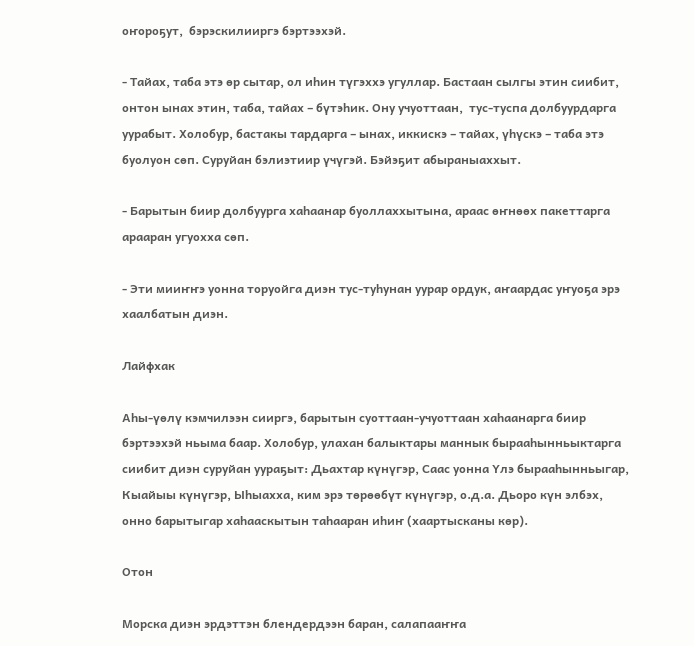оҥороҕут,  бэрэскилииргэ бэртээхэй.

- Тайах, таба этэ өр сытар, ол иһин түгэххэ угуллар. Бастаан сылгы этин сиибит, онтон ынах этин, таба, тайах – бүтэһик. Ону учуоттаан,  тус-туспа долбуурдарга уурабыт. Холобур, бастакы тардарга – ынах, иккискэ – тайах, үһүскэ – таба этэ буолуон сөп. Суруйан бэлиэтиир үчүгэй. Бэйэҕит абыраныаххыт.

- Барытын биир долбуурга хаһаанар буоллаххытына, араас өҥнөөх пакеттарга арааран угуохха сөп.

- Эти мииҥҥэ уонна торуойга диэн тус-туһунан уурар ордук, аҥаардас уҥуоҕа эрэ хаалбатын диэн.

Лайфхак

Аһы-үөлү кэмчилээн сииргэ, барытын суоттаан-учуоттаан хаһаанарга биир бэртээхэй ньыма баар. Холобур, улахан балыктары маннык бырааһынньыктарга сиибит диэн суруйан уураҕыт: Дьахтар күнүгэр, Саас уонна Үлэ бырааһынньыгар,  Кыайыы күнүгэр, Ыһыахха, ким эрэ төрөөбүт күнүгэр, о.д.а. Дьоро күн элбэх, онно барытыгар хаһааскытын таһааран иһиҥ (хаартысканы көр).

Отон

Морска диэн эрдэттэн блендердээн баран, салапааҥҥа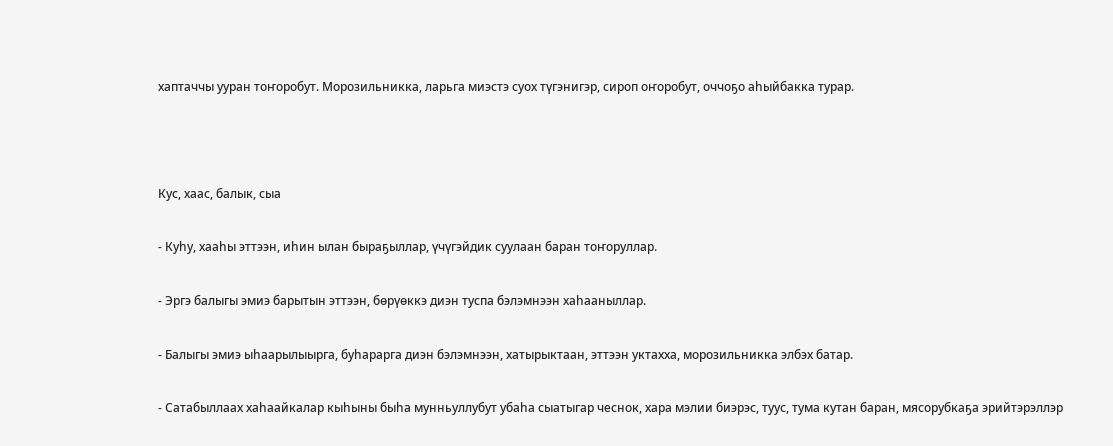хаптаччы ууран тоҥоробут. Морозильникка, ларьга миэстэ суох түгэнигэр, сироп оҥоробут, оччоҕо аһыйбакка турар.



Кус, хаас, балык, сыа

- Куһу, хааһы эттээн, иһин ылан быраҕыллар, үчүгэйдик суулаан баран тоҥоруллар.

- Эргэ балыгы эмиэ барытын эттээн, бөрүөккэ диэн туспа бэлэмнээн хаһааныллар.

- Балыгы эмиэ ыһаарылыырга, буһарарга диэн бэлэмнээн, хатырыктаан, эттээн уктахха, морозильникка элбэх батар.

- Сатабыллаах хаһаайкалар кыһыны быһа мунньуллубут убаһа сыатыгар чеснок, хара мэлии биэрэс, туус, тума кутан баран, мясорубкаҕа эрийтэрэллэр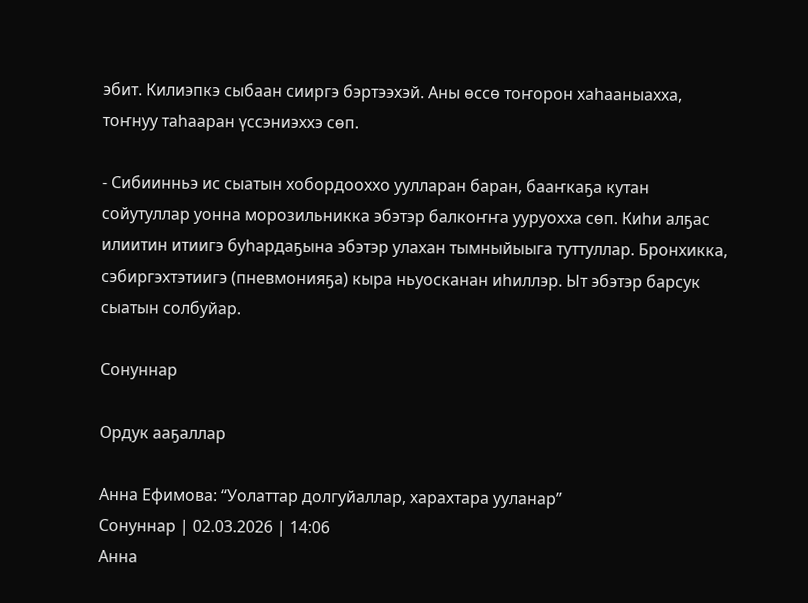эбит. Килиэпкэ сыбаан сииргэ бэртээхэй. Аны өссө тоҥорон хаһааныахха, тоҥнуу таһааран үссэниэххэ сөп.

- Сибиинньэ ис сыатын хобордооххо уулларан баран, бааҥкаҕа кутан сойутуллар уонна морозильникка эбэтэр балкоҥҥа ууруохха сөп. Киhи алҕас илиитин итиигэ буһардаҕына эбэтэр улахан тымныйыыга туттуллар. Бронхикка, сэбиргэхтэтиигэ (пневмонияҕа) кыра ньуосканан иһиллэр. Ыт эбэтэр барсук сыатын солбуйар.

Сонуннар

Ордук ааҕаллар

Анна Ефимова: “Уолаттар долгуйаллар, харахтара ууланар”
Сонуннар | 02.03.2026 | 14:06
Анна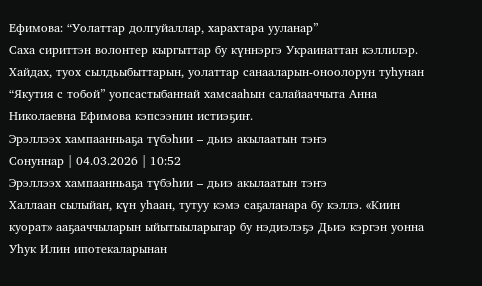Ефимова: “Уолаттар долгуйаллар, харахтара ууланар”
Саха сириттэн волонтер кыргыттар бу күннэргэ Украинаттан кэллилэр. Хайдах, туох сылдьыбыттарын, уолаттар санааларын-оноолорун туһунан “Якутия с тобой” уопсастыбаннай хамсааһын салайааччыта Анна Николаевна Ефимова кэпсээнин истиэҕиҥ.
Эрэллээх хампаанньаҕа түбэһии – дьиэ акылаатын тэҥэ
Сонуннар | 04.03.2026 | 10:52
Эрэллээх хампаанньаҕа түбэһии – дьиэ акылаатын тэҥэ
Халлаан сылыйан, күн уһаан, тутуу кэмэ саҕаланара бу кэллэ. «Киин куорат» ааҕааччыларын ыйытыыларыгар бу нэдиэлэҕэ Дьиэ кэргэн уонна Уһук Илин ипотекаларынан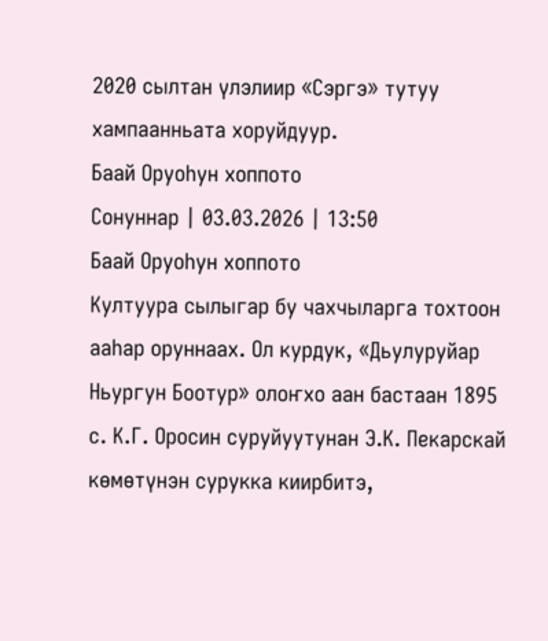2020 сылтан үлэлиир «Сэргэ» тутуу хампаанньата хоруйдуур.
Баай Оруоһун хоппото
Сонуннар | 03.03.2026 | 13:50
Баай Оруоһун хоппото
Култуура сылыгар бу чахчыларга тохтоон ааһар оруннаах. Ол курдук, «Дьулуруйар Ньургун Боотур» олоҥхо аан бастаан 1895 с. К.Г. Оросин суруйуутунан Э.К. Пекарскай көмөтүнэн сурукка киирбитэ,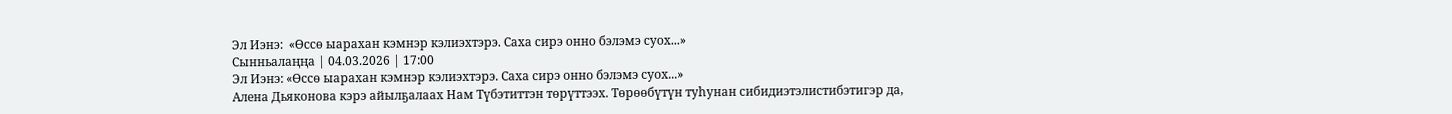Эл Иэнэ:  «Өссө ыарахан кэмнэр кэлиэхтэрэ. Саха сирэ онно бэлэмэ суох...»
Сынньалаңңа | 04.03.2026 | 17:00
Эл Иэнэ: «Өссө ыарахан кэмнэр кэлиэхтэрэ. Саха сирэ онно бэлэмэ суох...»
Алена Дьяконова кэрэ айылҕалаах Нам Түбэтиттэн төрүттээх. Төрөөбүтүн туһунан сибидиэтэлистибэтигэр да,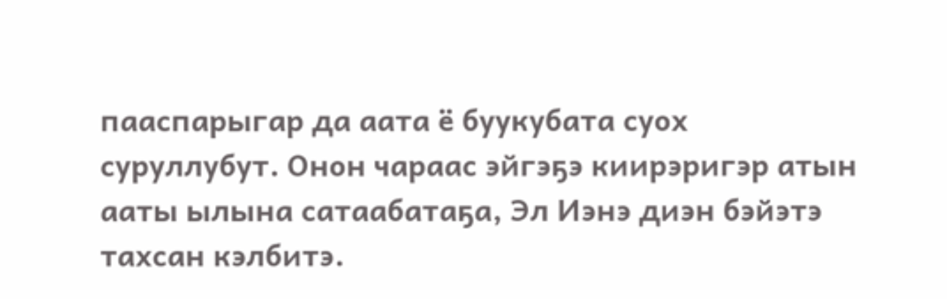пааспарыгар да аата ё буукубата суох суруллубут. Онон чараас эйгэҕэ киирэригэр атын ааты ылына сатаабатаҕа, Эл Иэнэ диэн бэйэтэ тахсан кэлбитэ.